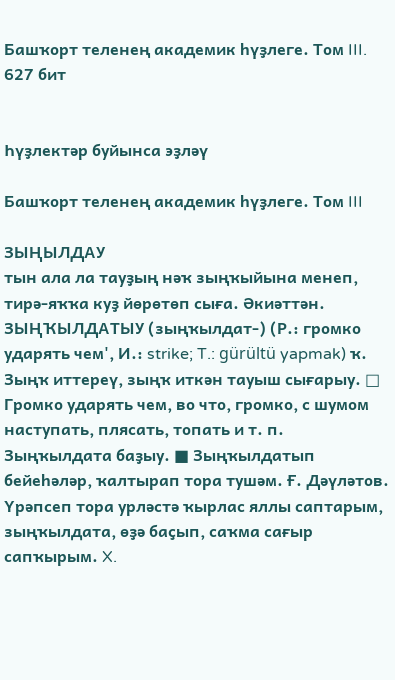Башҡорт теленең академик һүҙлеге. Том III. 627 бит


Һүҙлектәр буйынса эҙләү

Башҡорт теленең академик һүҙлеге. Том III

ЗЫҢЫЛДАУ
тын ала ла тауҙың нәҡ зыңҡыйына менеп, тирә-яҡҡа куҙ йөрөтөп сыға. Әкиәттән.
ЗЫҢҠЫЛДАТЫУ (зыңҡылдат-) (Р.: громко ударять чем', И.: strike; T.: gürültü yapmak) ҡ.
Зыңҡ иттереү, зыңҡ иткән тауыш сығарыу. □ Громко ударять чем, во что, громко, с шумом наступать, плясать, топать и т. п. Зыңҡылдата баҙыу. ■ Зыңҡылдатып бейеһәләр, ҡалтырап тора тушәм. Ғ. Дәүләтов. Үрәпсеп тора урләстә ҡырлас яллы саптарым, зыңҡылдата, өҙә баҫып, саҡма сағыр сапҡырым. X.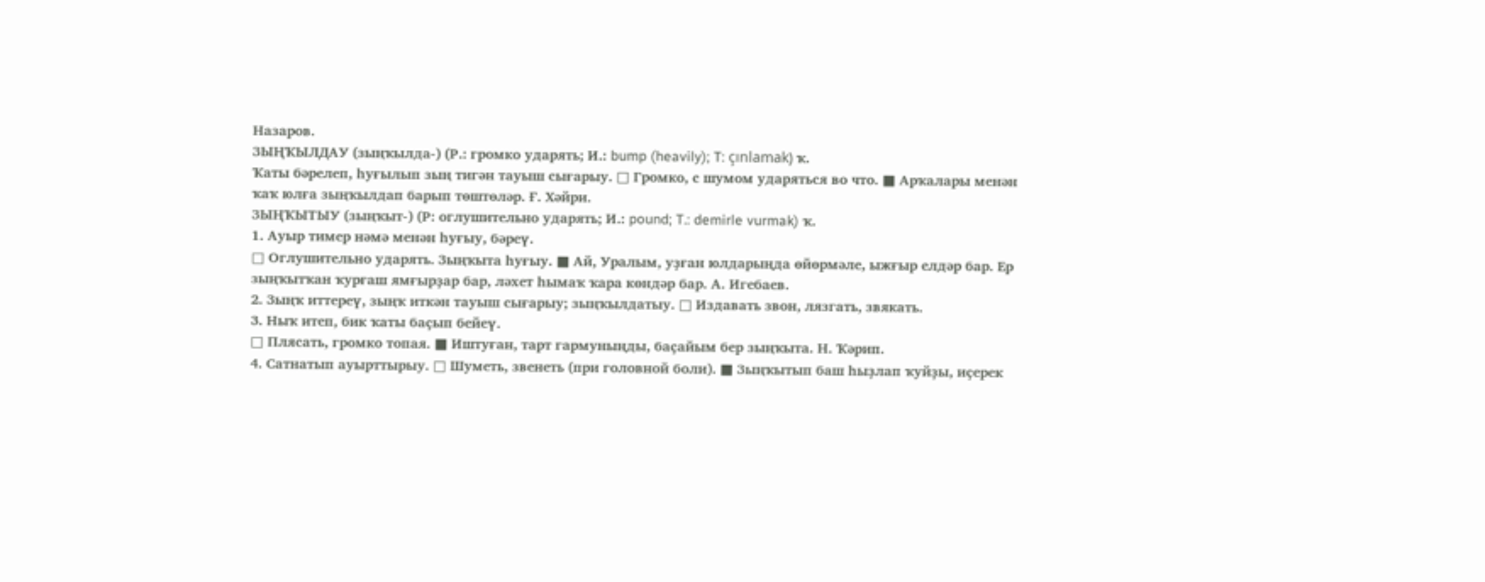Назаров.
ЗЫҢҠЫЛДАУ (зыңҡылда-) (Р.: громко ударять; И.: bump (heavily); T: çınlamak) ҡ.
Ҡаты бәрелеп, һуғылып зың тигән тауыш сығарыу. □ Громко, с шумом ударяться во что. ■ Арҡалары менән ҡаҡ юлға зыңҡылдап барып төштөләр. Ғ. Хәйри.
ЗЫҢҠЫТЫУ (зыңҡыт-) (Р: оглушительно ударять; И.: pound; T.: demirle vurmak) ҡ.
1. Ауыр тимер нәмә менән һуғыу, бәреү.
□ Оглушительно ударять. Зыңҡыта һуғыу. ■ Ай, Уралым, уҙған юлдарыңда өйөрмәле, ыжғыр елдәр бар. Ер зыңҡытҡан ҡурғаш ямғырҙар бар, ләхет һымаҡ ҡара көндәр бар. А. Игебаев.
2. Зыңҡ иттереү, зыңҡ иткән тауыш сығарыу; зыңҡылдатыу. □ Издавать звон, лязгать, звякать.
3. Ныҡ итеп, бик ҡаты баҫып бейеү.
□ Плясать, громко топая. ■ Иштуған, тарт гармуныңды, баҫайым бер зыңҡыта. Н. Ҡәрип.
4. Сатнатып ауырттырыу. □ Шуметь, звенеть (при головной боли). ■ Зыңҡытып баш һыҙлап ҡуйҙы, иҫерек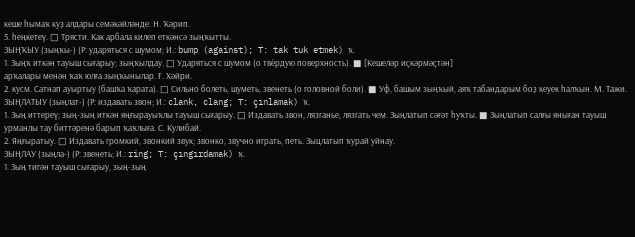кеше һымаҡ куҙ алдары семәкәйләнде. Н. Ҡәрип.
5. һеңкетеү. □ Трясти. Как арбала килеп еткәнсә зыңҡытты.
ЗЫҢҠЫУ (зыңҡы-) (Р: ударяться с шумом; И.: bump (against); T: tak tuk etmek) ҡ.
1. Зыңҡ иткән тауыш сығарыу; зыңҡылдау. □ Ударяться с шумом (о твёрдую поверхность). ■ [Кешеләр иҫкәрмәҫтән]
арҡалары менән ҡаҡ юлға зыңҡынылар. Ғ. Хәйри.
2. кусм. Сатнап ауыртыу (башҡа ҡарата). □ Сильно болеть, шуметь, звенеть (о головной боли). ■ Уф, башым зыңҡый, аяҡ табандарым боҙ кеуек һалҡын. М. Тажи.
ЗЫҢЛАТЫУ (зыңлат-) (Р: издавать звон; И.: clank, clang; T: çınlamak) ҡ.
1. Зың иттереү; зың-зың иткән яңғырауыҡлы тауыш сығарыу. □ Издавать звон, лязганье, лязгать чем. Зыңлатып сәғәт һуҡты. ■ Зыңлатып салғы яныған тауыш урманлы тау биттәренә барып ҡаҡлыға. С. Кулибай.
2. Яңғыратыу. □ Издавать громкий, звонкий звук; звонко, звучно играть, петь. Зыцлатып ҡурай уйнау.
ЗЫҢЛАУ (зыңла-) (Р: звенеть; И.: ring; T: çıngırdamak) ҡ.
1. Зың тигән тауыш сығарыу, зың-зың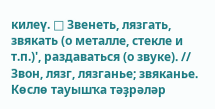килеү. □ Звенеть, лязгать, звякать (о металле, стекле и т.п.)', раздаваться (о звуке). // Звон, лязг, лязганье; звяканье. Көслө тауышҡа тәҙрәләр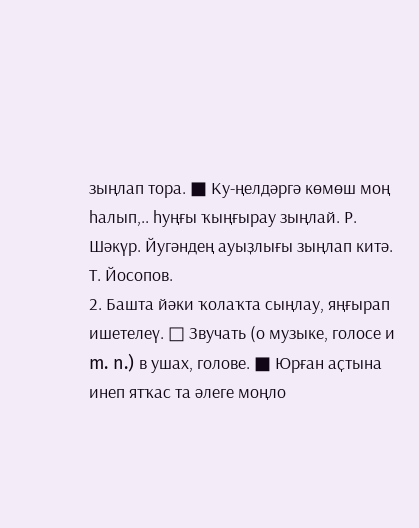зыңлап тора. ■ Ку-ңелдәргә көмөш моң һалып,.. һуңғы ҡыңғырау зыңлай. Р. Шәкүр. Йугәндең ауыҙлығы зыңлап китә. Т. Йосопов.
2. Башта йәки ҡолаҡта сыңлау, яңғырап ишетелеү. □ Звучать (о музыке, голосе и m. n.) в ушах, голове. ■ Юрған аҫтына инеп ятҡас та әлеге моңло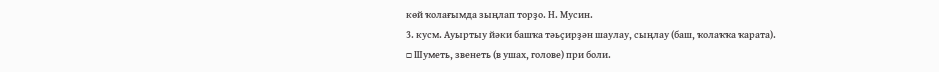көй ҡолағымда зыңлап торҙо. Н. Мусин.
3. кусм. Ауыртыу йәки башҡа тәьҫирҙән шаулау, сыңлау (баш, ҡолаҡҡа ҡарата).
□ Шуметь, звенеть (в ушах, голове) при боли.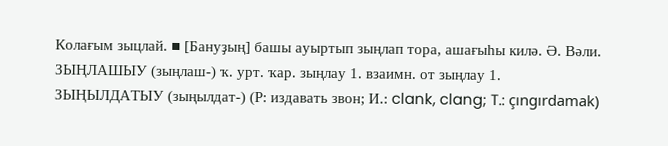Колағым зыцлай. ■ [Бануҙың] башы ауыртып зыңлап тора, ашағыһы килә. Ә. Вәли.
ЗЫҢЛАШЫУ (зыңлаш-) ҡ. урт. ҡар. зыңлау 1. взаимн. от зыңлау 1.
ЗЫҢЫЛДАТЫУ (зыңылдат-) (Р: издавать звон; И.: clank, clang; T.: çıngırdamak)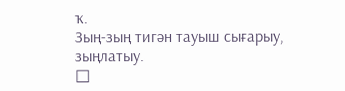ҡ.
Зың-зың тигән тауыш сығарыу, зыңлатыу.
□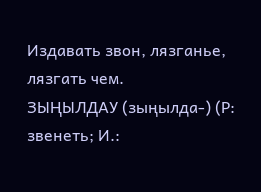Издавать звон, лязганье, лязгать чем.
ЗЫҢЫЛДАУ (зыңылда-) (Р: звенеть; И.: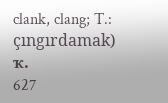clank, clang; T.: çıngırdamak) ҡ.
627